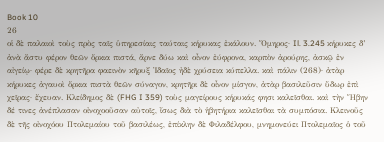Book 10
26
οἱ δὲ παλαιοὶ τοὺς πρὸς ταῖς ὑπηρεσίαις ταύταις κήρυκας ἐκάλουν. Ὅμηρος· Il. 3.245 κήρυκες δ’ ἀνὰ ἄστυ φέρον θεῶν ὅρκια πιστά, ἄρνε δύω καὶ οἶνον ἐύφρονα, καρπὸν ἀρούρης, ἀσκῷ ἐν αἰγείῳ· φέρε δὲ κρητῆρα φαεινὸν κῆρυξ Ἰδαῖος ἠδὲ χρύσεια κύπελλα. καὶ πάλιν (268)· ἀτὰρ κήρυκες ἀγαυοὶ ὅρκια πιστὰ θεῶν σύναγον, κρητῆρι δὲ οἶνον μίσγον, ἀτὰρ βασιλεῦσιν ὕδωρ ἐπὶ χεῖρας· ἔχευαν. Κλείδημος δὲ (FHG I 359) τοὺς μαγείρους κήρυκάς φησι καλεῖσθαι. καὶ τὴν Ἥβην δέ τινες ἀνέπλασαν οἰνοχοοῦσαν αὐτοῖς, ἴσως διὰ τὸ ἡβητήρια καλεῖσθαι τὰ συμπόσια. Κλεινοῦς δὲ τῆς οἰνοχόου Πτολεμαίου τοῦ βασιλέως, ἐπίκλην δὲ Φιλαδέλφου, μνημονεύει Πτολεμαῖος ὁ τοῦ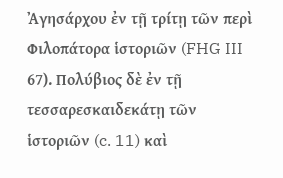Ἀγησάρχου ἐν τῇ τρίτῃ τῶν περὶ Φιλοπάτορα ἱστοριῶν (FHG III 67). Πολύβιος δὲ ἐν τῇ τεσσαρεσκαιδεκάτῃ τῶν ἱστοριῶν (c. 11) καὶ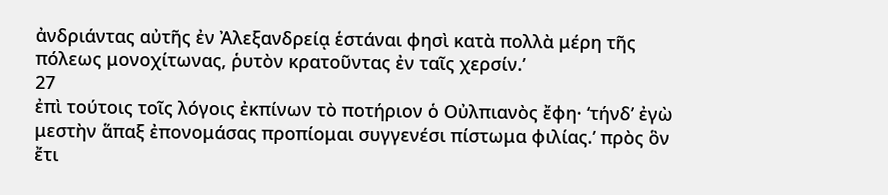ἀνδριάντας αὐτῆς ἐν Ἀλεξανδρείᾳ ἑστάναι φησὶ κατὰ πολλὰ μέρη τῆς πόλεως μονοχίτωνας, ῥυτὸν κρατοῦντας ἐν ταῖς χερσίν.’
27
ἐπὶ τούτοις τοῖς λόγοις ἐκπίνων τὸ ποτήριον ὁ Οὐλπιανὸς ἔφη· ‘τήνδ’ ἐγὼ μεστὴν ἅπαξ ἐπονομάσας προπίομαι συγγενέσι πίστωμα φιλίας.’ πρὸς ὃν ἔτι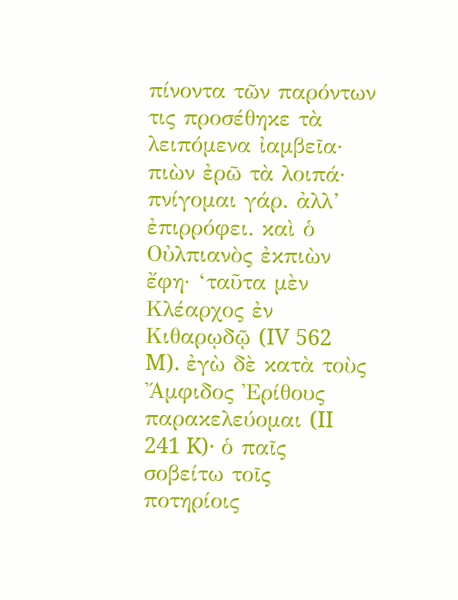πίνοντα τῶν παρόντων τις προσέθηκε τὰ λειπόμενα ἰαμβεῖα· πιὼν ἐρῶ τὰ λοιπά· πνίγομαι γάρ. ἀλλ’ ἐπιρρόφει. καὶ ὁ Οὐλπιανὸς ἐκπιὼν ἔφη· ‘ταῦτα μὲν Κλέαρχος ἐν Κιθαρῳδῷ (IV 562 M). ἐγὼ δὲ κατὰ τοὺς Ἄμφιδος Ἐρίθους παρακελεύομαι (II 241 K)· ὁ παῖς σοβείτω τοῖς ποτηρίοις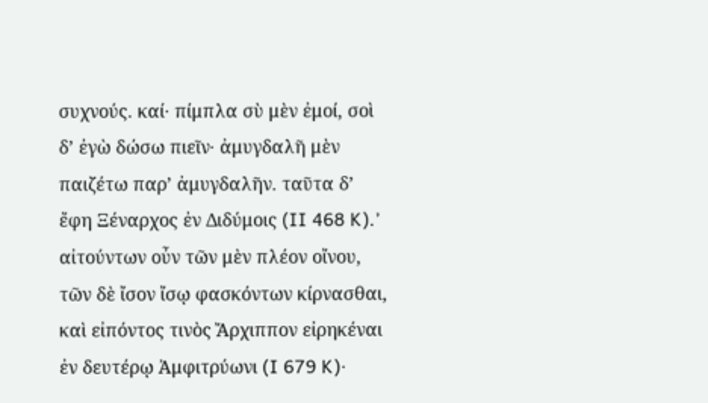συχνούς. καί· πίμπλα σὺ μὲν ἐμοί, σοὶ δ’ ἐγὼ δώσω πιεῖν· ἀμυγδαλῆ μὲν παιζέτω παρ’ ἀμυγδαλῆν. ταῦτα δ’ ἔφη Ξέναρχος ἐν Διδύμοις (II 468 K).’ αἰτούντων οὖν τῶν μὲν πλέον οἴνου, τῶν δὲ ἴσον ἴσῳ φασκόντων κίρνασθαι, καὶ εἰπόντος τινὸς Ἄρχιππον εἰρηκέναι ἐν δευτέρῳ Ἀμφιτρύωνι (I 679 K)·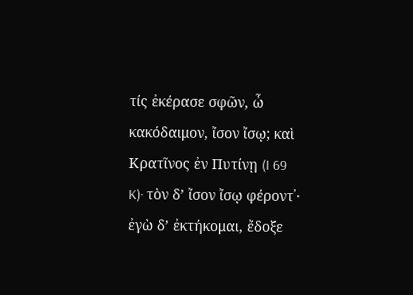τίς ἐκέρασε σφῶν, ὦ κακόδαιμον, ἴσον ἴσῳ; καὶ Κρατῖνος ἐν Πυτίνῃ (I 69 K)· τὸν δ’ ἴσον ἴσῳ φέροντ᾽· ἐγὼ δ’ ἐκτήκομαι, ἔδοξε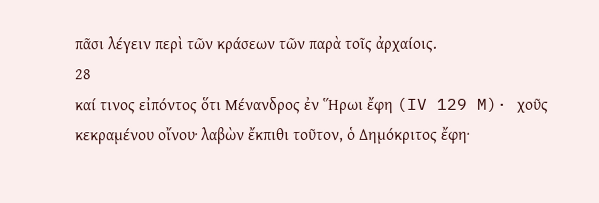πᾶσι λέγειν περὶ τῶν κράσεων τῶν παρὰ τοῖς ἀρχαίοις.
28
καί τινος εἰπόντος ὅτι Μένανδρος ἐν Ἥρωι ἔφη (IV 129 M)· χοῦς κεκραμένου οἴνου· λαβὼν ἔκπιθι τοῦτον, ὁ Δημόκριτος ἔφη·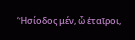‘Ἡσίοδος μέν, ὦ ἑταῖροι,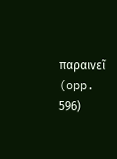παραινεῖ (opp. 596)